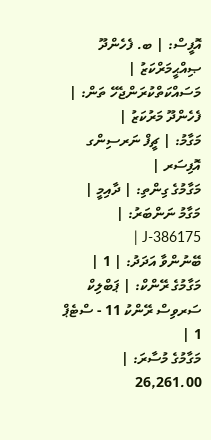އޮފީސް: | ބ. ފެހެންދޫ ޞިއްޙީމަރްކަޒު |
މަސައްކަތްކުރަންޖެހޭ ތަން: |
ފެހެންދޫ މަރުކަޒު |
މަގާމު: | ޗީފް ނަރސިންގ އޮފިސަރ |
މަގާމުގެ ގިންތި: | ދާއިމީ |
މަގާމު ނަންބަރު: | J-386175 |
ބޭނުންވާ އަދަދު: | 1 |
މަގާމުގެ ރޭންކް: | ޕަބްލިކް ސަރވިސް ރޭންކު 11 - ސްޓެޕް 1 |
މަގާމުގެ މުސާރަ: | 26,261.00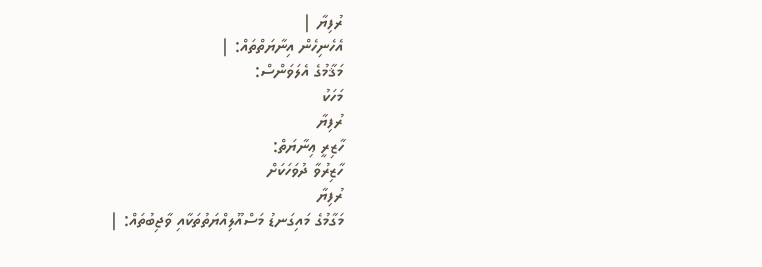ރުފިޔާ |
އެހެނިހެން އިނާޔަތްތައް: |
މަޤާމުގެ އެލަވަންސް:
މަހަކު
ރުފިޔާ
ހާޒިރީ ޢިނާޔަތް:
ހާޒިރުވާ ދުވަހަކަށް
ރުފިޔާ
މަގާމުގެ މައިގަނޑު މަސްއޫލިއްޔަތުތަކާއި ވާޖިބުތައް: |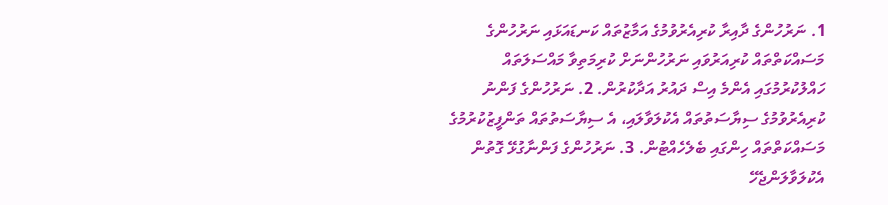1. ނަރުހުންގެ ދާއިރާ ކުރިއެރުވުމުގެ އަމާޒުތައް ކަނޑައަޅައި ނަރުހުންގެ މަސައްކަތްތައް ކުރިއަރުވައި ނަރުހުންނަށް ކުރިމަތިވާ މައްސަލަތައް ހައްލުކުރުމުގައި އެންމެ އިސް ދައުރު އަދާކުރުން. 2. ނަރުހުންގެ ފަންނު ކުރިއެރުވުމުގެ ސިޔާސަތުތައް އެކުލަވާލައި، އެ ސިޔާސަތުތައް ތަންފީޒުކުރުމުގެ މަސައްކަތްތައް ހިންގައި ބެލެހެއްޓުން. 3. ނަރުހުންގެ ފަންނާގުޅޭ ގޮތުން އެކުލަވާލަންޖެހޭ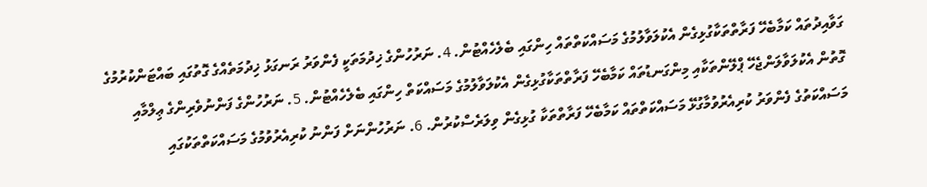ގަވާއިދުތައް ކަމާބެހޭ ފަރާތްތަކާގުޅިގެން އެކުލަވާލުމުގެ މަސައްކަތްތައް ހިންގައި ބެލެހެއްޓުން. 4. ނަރުހުންގެ ޚިދުމަތަކީ ފެންވަރު ރަނގަޅު ޚިދުމަތެއްގެ ގޮތުގައި ބައްޓަންކުރުމުގެ ގޮތުން އެކުލަވާލަންޖެހޭ ޕްލޭންތަކާއި މިންގަނޑުތައް ކަމާބެހޭ ފަރާތްތަކާގުޅިގެން އެކުލަވާލުމުގެ މަސައްކަތް ހިންގައި ބެލެހެއްޓުން. 5. ނަރުހުންގެ ފަންނުވެރިންގެ ޢިލްމާއި މަސައްކަތުގެ ފެންވަރު ކުރިއެރުވުމާގުޅޭ މަސައްކަތްތައް ކަމާބެހޭ ފަރާތްތަކާ ގުޅިގެން ވިލަރެސްކުރުން. 6. ނަރުހުންނަށް ފަންނު ކުރިއެރުވުމުގެ މަސައްކަތްތަކުގައި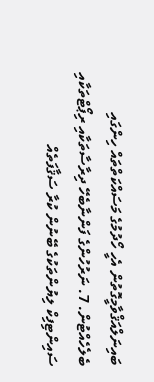ބައިނަލްއަޤްވާމީގޮތުން އެހީ ހޯދުމުގެ މަސައްކަތްތައް ހިންގައި ބެލެހެއްޓުން. 7. ނަރުހުންގެ ފަންނާބެހޭ ދިރާސާތަކާއި ރިޕޯޓްތަކާއި ސައިންޓިފިކް ލިޔުންތަކުގެ ބޭނުން ކުރާ ސަޤާފަތެއް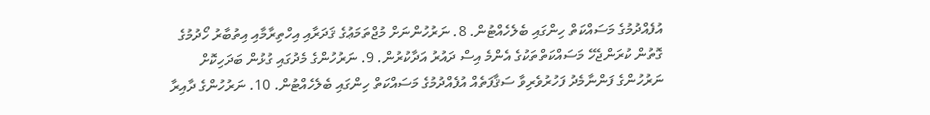އުފެއްދުމުގެ މަސައްކަތް ހިންގައި ބެލެހެއްޓުން. 8. ނަރުހުންނަށް މުޖްތަމަޢުގެ ޤަދަރާއި އިހްތިރާމާއި އިތުބާރު ހޯދުމުގެ ގޮތުން ކުރަންޖެހޭ މަސައްކަތްތަކުގެ އެންމެ އިސް ދައުރު އަދާކުރުން. 9. ނަރުހުންގެ މެދުގައި ގުޅުން ބަދަހިކޮށް ނަރުހުންގެ ފަންނާމެދު ފަހުރުވެރިވާ ސަޤާފަތެއް އުފެއްދުމުގެ މަސައްކަތް ހިންގައި ބެލެހެއްޓުން. 10. ނަރުހުންގެ ދާއިރާ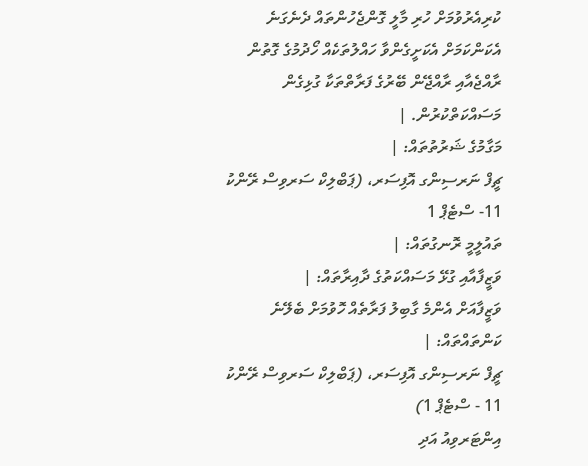ކުރިއެރުވުމަށް ހުރި މާލީ ގޮންޖެހުންތައް ދެނެގަނެ އެކަންކަމަށް އެކަށީގެންވާ ހައްލުތަކެއް ހޯދުމުގެ ގޮތުން ރާއްޖެއާއި ރާއްޖޭން ބޭރުގެ ފަރާތްތަކާ ގުޅިގެން މަސައްކަތްކުރުން. |
މަގާމުގެ ޝަރުތުތައް: |
ޗީފް ނަރސިންގ އޮފިސަރ، (ޕަބްލިކް ސަރވިސް ރޭންކު 11- ސްޓެޕް 1
ތައުލީމީ ރޮނގުތައް: |
ވަޒީފާއާއި ގުޅޭ މަސައްކަތުގެ ދާއިރާތައް: |
ވަޒީފާއަށް އެންމެ ގާބިލު ފަރާތެއް ހޮވުމަށް ބެލޭނެ ކަންތައްތައް: |
ޗީފް ނަރސިންގ އޮފިސަރ، (ޕަބްލިކް ސަރވިސް ރޭންކު 11 - ސްޓެޕް 1)
އިންޓަރވިއު އަދި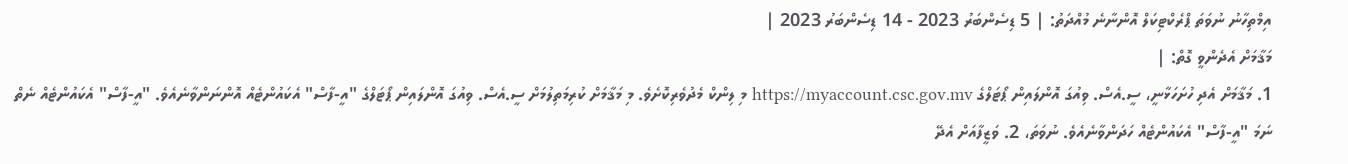އިމްތިހާނު ނުވަތަ ޕްރެކްޓިކަލް އޮންނާނެ މުއްދަތު: | 5 ޑިސެންބަރު 2023 - 14 ޑިސެންބަރު 2023 |
މަޤާމަށް އެދެންވީ ގޮތް: |
1. މަޤާމަށް އެދި ހުށަހަޅާނީ، ސީ.އެސް. ވިއުގަ އޮންލައިން ޕޯޓަލްގެ https://myaccount.csc.gov.mv މި ލިންކް މެދުވެރިކޮށެވެ. މި މަޤާމަށް ކުރިމަތިލުމަށް ސީ.އެސް. ވިއުގަ އޮންލައިން ޕޯޓަލްގެ "އީ-ފާސް" އެކައުންޓެއް އޮންނަންވާނެއެވެ. "އީ-ފާސް" އެކައުންޓެއް ނެތް ނަމަ "އީ-ފާސް" އެކައުންޓެއް ހަދަންވާނެއެވެ. ނުވަތަ، 2. ވަޒީފާއަށް އެދޭ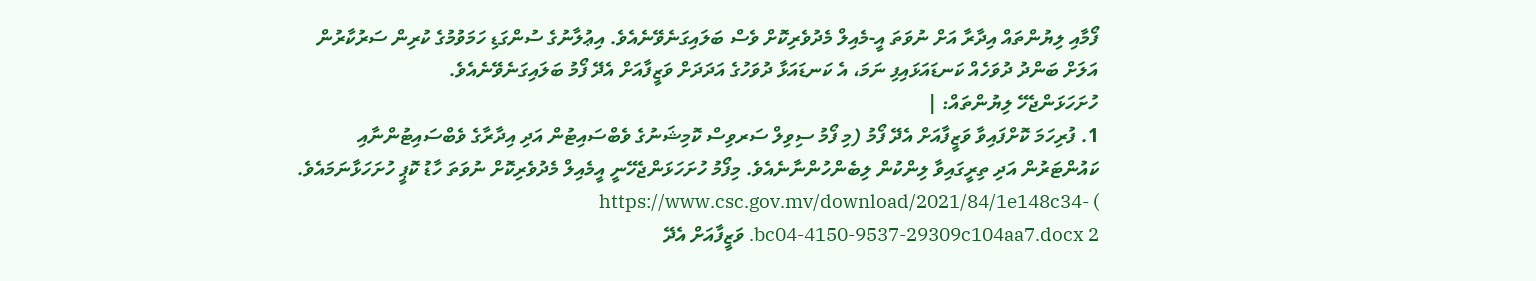ފޯމާއި ލިޔުންތައް އިދާރާ އަށް ނުވަތަ އީ-މެއިލް މެދުވެރިކޮށް ވެސް ބަލައިގަނެވޭނެއެވެ. އިޢުލާނުގެ ސުންގަޑި ހަމަވުމުގެ ކުރިން ސަރުކާރުން އަލަށް ބަންދު ދުވަހެއް ކަނޑައަޅައިފި ނަމަ، އެ ކަނޑައަޅާ ދުވަހުގެ އަދަދަށް ވަޒީފާއަށް އެދޭ ފޯމު ބަލައިގަނެވޭނެއެވެ.
ހުށަހަޅަންޖެހޭ ލިޔުންތައް: |
1. ފުރިހަމަ ކޮށްފައިވާ ވަޒީފާއަށް އެދޭ ފޯމު (މި ފޯމު ސިވިލް ސަރވިސް ކޮމިޝަނުގެ ވެބްސައިޓުން އަދި އިދާރާގެ ވެބްސައިޓުންނާއި ކައުންޓަރުން އަދި ތިރީގައިވާ ލިންކުން ލިބެންހުންނާނެއެވެ. މިފޯމު ހުށަހަޅަންޖެހޭނީ އީމެއިލް މެދުވެރިކޮށް ނުވަތަ ހާޑު ކޮޕީ ހުށަހަޅާނަމައެވެ. ) https://www.csc.gov.mv/download/2021/84/1e148c34-bc04-4150-9537-29309c104aa7.docx 2. ވަޒީފާއަށް އެދޭ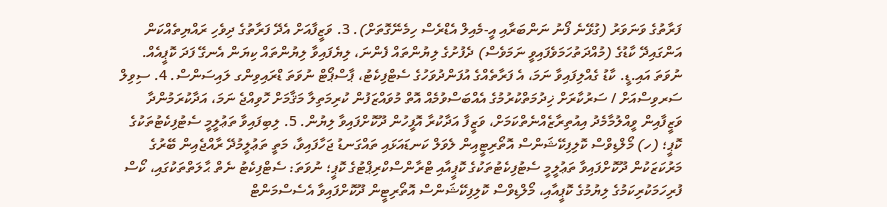ފަރާތުގެ ވަނަވަރު (ގުޅޭނެ ފޯނު ނަންބަރާއި އީ-މެއިލް އެޑްރެސް ހިމެނޭގޮތަށް). 3. ވަޒީފާއަށް އެދޭ ފަރާތުގެ ދިވެހި ރައްޔިތެއްކަން އަންގައިދޭ ކާޑުގެ (މުއްދަތުހަމަވެފައިވީ ނަމަވެސް) ދެފުށުގެ ލިޔުންތައް ފެންނަ، ލިޔެފައިވާ ލިޔުންތައް ކިޔަން އެނގޭ ފަދަ ކޮޕީއެއް. ނުވަތަ އައި.ޑީ. ކާޑު ގެއްލިފައިވާ ނަމަ، އެ ފަރާތެއްގެ އުފަންދުވަހުގެ ސެޓްފިކެޓު، ޕާސްޕޯޓް ނުވަތަ ޑްރައިވިންގ ލައިސަންސް. 4. ސިވިލް ސަރވިސްއަށް / ސަރުކާރަށް ޚިދުމަތްކުރުމުގެ އެއްބަސްވުމެއް އޮތް މުވައްޒަފުން ކުރިމަތިލާ މަޤާމަށް ހޮވިއްޖެ ނަމަ، އަދާކުރަމުންދާ ވަޒީފާއިން ވީއްލުމާމެދު އިއުތިރާޒެއްނެތްކަމަށް، ވަޒީފާ އަދާކުރާ އޮފީހުން ދޫކޮށްފައިވާ ލިޔުން. 5. ލިބިފައިވާ ތަޢުލީމީ ސެޓުފިކެޓުތަކުގެ ކޮޕީ؛ (ހ) މޯލްޑިވްސް ކޮލިފިކޭޝަންސް އޮތޯރިޓީއިން ލެވަލް ކަނޑައަޅައި ތައްގަނޑު ޖަހާފައިވާ، މަތީ ތަޢުލީމުދޭ ރާއްޖެއިން ބޭރުގެ މަރުކަޒަކުން ދޫކޮށްފައިވާ ތަޢުލީމީ ސެޓުފިކެޓުތަކުގެ ކޮޕީއާއި ޓްރާންސްކްރިޕްޓުގެ ކޮޕީ؛ ނުވަތަ: ސެޓްފިކެޓު ނެތް ޙާލަތްތަކުގައި، ކޯސް ފުރިހަމަކުރިކަމުގެ ލިޔުމުގެ ކޮޕީއާއި، މޯލްޑިވްސް ކޮލިފިކޭޝަންސް އޮތޯރިޓީން ދޫކޮށްފައިވާ އެސެސްމަންޓް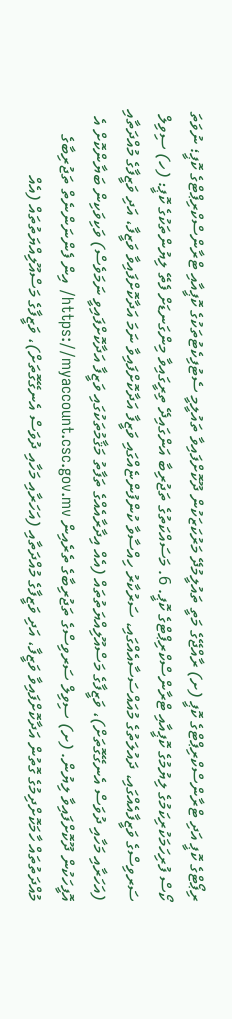ރިޕޯޓްގެ ކޮޕީ އަދި ޓްރާންސްކްރިޕްޓްގެ ކޮޕީ (ށ) ރާއްޖޭގެ މަތީ ތައުލީމުދޭ މަރުކަޒަކުން ދޫކޮށްފައިވާ ތައުލީމީ ސެޓުފިކެޓުތަކުގެ ކޮޕީއާއި ޓްރާންސްކްރިޕްޓްގެ ކޮޕީ؛ ނުވަތަ ކޯސް ފުރިހަމަކުރިކަމުގެ ލިޔުމުގެ ކޮޕީއާއި ޓްރާންސްކްރިޕްޓްގެ ކޮޕީ. 6. މަސައްކަތުގެ ތަޖުރިބާ އަންގައިދޭ ތިރީގައިވާ މިންގަނޑަށް ފެތޭ ލިޔުންތަކުގެ ކޮޕީ: (ހ) ސިވިލް ސަރވިސްގެ ވަޒީފާއެއްގައި، ދައުލަތުގެ މުއައްސަސާއެއްގައި، ސަރުކާރު ހިއްސާވާ ކުންފުންޏެއްގައި ވަޒީފާ އަދާކޮށްފައިވާ ނަމަ އަދާކޮށްފައިވާ ވަޒީފާ، އަދި ވަޒީފާގެ މުއްދަތާއި (އަހަރާއި މަހާއި ދުވަސް އެނގޭގޮތަށް)، ވަޒީފާގެ މަސްއޫލިއްޔަތުތައް (އެއް އިދާރާއެއްގެ ތަފާތު މަޤާމުތަކުގައި ވަޒީފާ އަދާކޮށްފައިވީ ނަމަވެސް) ވަކިވަކިން ބަޔާންކޮށް އެ އޮފީހަކުން ދޫކޮށްފައިވާ ލިޔުން. (ށ) ސިވިލް ސަރވިސްގެ ތަޖުރިބާގެ ތެރެއިން https://myaccount.csc.gov.mv/ އިން ފެންނަންނެތް ތަޖުރިބާގެ މުއްދަތުތައް ހާމަކޮށްދިމުގެ ގޮތުން އަދާކޮށްފައިވާ ވަޒީފާ، އަދި ވަޒީފާގެ މުއްދަތާއި (އަހަރާއި މަހާއި ދުވަސް އެނގޭގޮތަށް)، ވަޒީފާގެ މަސްއޫލިއްޔަތުތައް (އެއް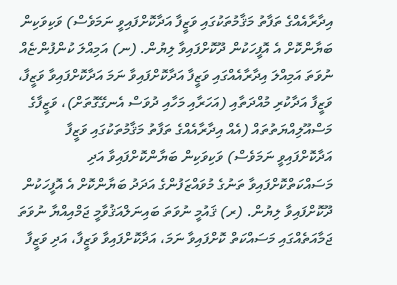އިދާރާއެއްގެ ތަފާތު މަޤާމުތަކުގައި ވަޒީފާ އަދާކޮށްފައިވީ ނަމަވެސް) ވަކިވަކިން ބަޔާންކޮށް އެ އޮފީހަކުން ދޫކޮށްފައިވާ ލިޔުން. (ނ) އަމިއްލަ ކުންފުންޏެއް ނުވަތަ އަމިއްލަ އިދާރާއެއްގައި ވަޒީފާ އަދާކޮށްފައިވާ ނަމަ އަދާކޮށްފައިވާ ވަޒީފާ، ވަޒީފާ އަދާކުރި މުއްދަތާއި (އަހަރާއި މަހާއި ދުވަސް އެނގޭގޮތަށް)، ވަޒީފާގެ މަސްއޫލިއްޔަތުތައް (އެއް އިދާރާއެއްގެ ތަފާތު މަޤާމުތަކުގައި ވަޒީފާ އަދާކޮށްފައިވީ ނަމަވެސް) ވަކިވަކިން ބަޔާންކޮށްފައިވާ އަދި މަސައްކަތްކޮށްފައިވާ ތަނުގެ މުވައްޒަފުންގެ އަދަދު ބަޔާންކޮށް އެ އޮފީހަކުން ދޫކޮށްފައިވާ ލިޔުން. (ރ) ޤައުމީ ނުވަތަ ބައިނަލްއަޤުވާމީ ޖަމްއިއްޔާ ނުވަތަ ޖަމާއަތެއްގައި މަސައްކަތް ކޮށްފައިވާ ނަމަ، އަދާކޮށްފައިވާ ވަޒީފާ، އަދި ވަޒީފާ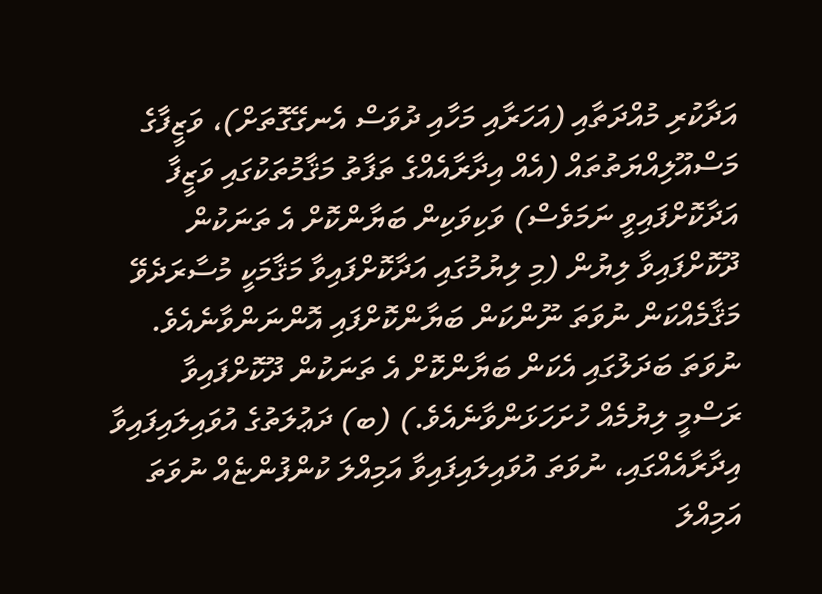އަދާކުރި މުއްދަތާއި (އަހަރާއި މަހާއި ދުވަސް އެނގޭގޮތަށް)، ވަޒީފާގެ މަސްއޫލިއްޔަތުތައް (އެއް އިދާރާއެއްގެ ތަފާތު މަޤާމުތަކުގައި ވަޒީފާ އަދާކޮށްފައިވީ ނަމަވެސް) ވަކިވަކިން ބަޔާންކޮށް އެ ތަނަކުން ދޫކޮށްފައިވާ ލިޔުން (މި ލިޔުމުގައި އަދާކޮށްފައިވާ މަޤާމަކީ މުސާރަދެވޭ މަޤާމެއްކަން ނުވަތަ ނޫންކަން ބަޔާންކޮށްފައި އޮންނަންވާނެއެވެ. ނުވަތަ ބަދަލުގައި އެކަން ބަޔާންކޮށް އެ ތަނަކުން ދޫކޮށްފައިވާ ރަސްމީ ލިޔުމެއް ހުށަހަޅަންވާނެއެވެ.) (ބ) ދަޢުލަތުގެ އުވައިލައިފައިވާ އިދާރާއެއްގައި، ނުވަތަ އުވައިލައިފައިވާ އަމިއްލަ ކުންފުންޏެއް ނުވަތަ އަމިއްލަ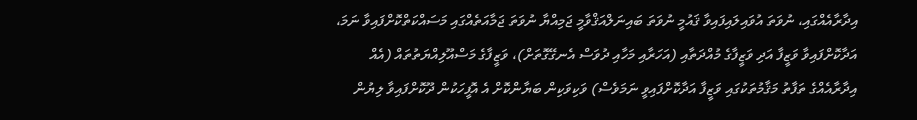އިދާރާއެއްގައި، ނުވަތަ އުވައިލައިފައިވާ ޤައުމީ ނުވަތަ ބައިނަލްއަޤްވާމީ ޖަމިއްޔާ ނުވަތަ ޖަމާއަތެއްގައި މަސައްކަތްކޮށްފައިވާ ނަމަ، އަދާކޮށްފައިވާ ވަޒީފާ އަދި ވަޒީފާގެ މުއްދަތާއި (އަހަރާއި މަހާއި ދުވަސް އެނގޭގޮތަށް)، ވަޒީފާގެ މަސްއޫލިއްޔަތުތައް (އެއް އިދާރާއެއްގެ ތަފާތު މަޤާމުތަކުގައި ވަޒީފާ އަދާކޮށްފައިވީ ނަމަވެސް) ވަކިވަކިން ބަޔާންކޮށް އެ އޮފީހަކުން ދޫކޮށްފައިވާ ލިޔުން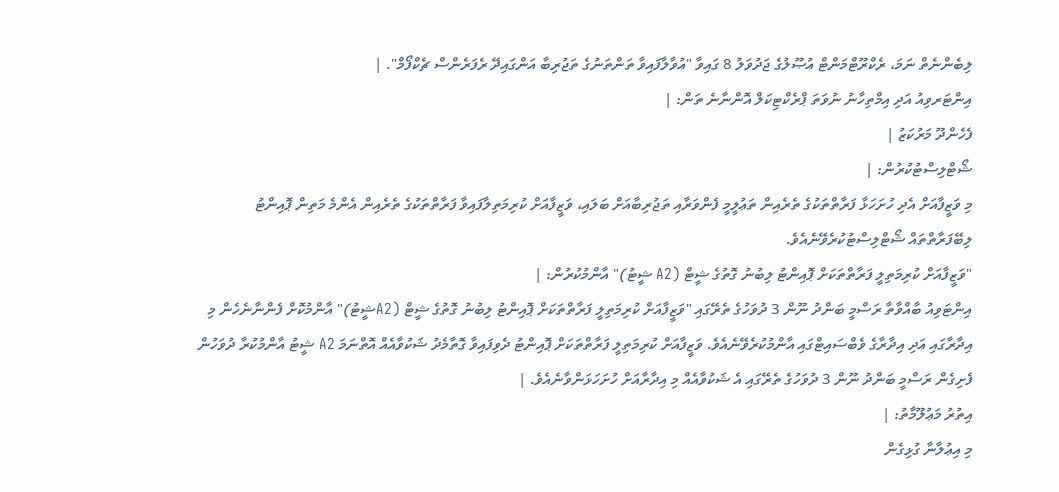ލިބެންނެތް ނަމަ، ރެކްރޫޓްމަންޓް އުޞޫލުގެ ޖަދުވަލު 8 ގައިވާ "އުވާލާފައިވާ ތަންތަނުގެ ތަޖުރިބާ އަންގައިދޭ ރެފަރެންސް ޗެކްފޯމް". |
އިންޓަރވިއު އަދި އިމްތިހާނު ނުވަތަ ޕްރެކްޓިކަލް އޮންނާނެ ތަން: |
ފެހެންދޫ މަރުކަޒު |
ޝޯޓްލިސްޓުކުރުން: |
މި ވަޒީފާއަށް އެދި ހުށަހަޅާ ފަރާތްތަކުގެ ތެރެއިން ތަޢުލީމީ ފެންވަރާއި ތަޖުރިބާއަށް ބަލައި، ވަޒީފާއަށް ކުރިމަތިލާފައިވާ ފަރާތްތަކުގެ ތެރެއިން އެންމެ މަތިން ޕޮއިންޓު ލިބޭފަރާތްތައް ޝޯޓްލިސްޓުކުރެވޭނެއެވެ.
"ވަޒީފާއަށް ކުރިމަތިލީ ފަރާތްތަކަށް ޕޮއިންޓު ލިބުނު ގޮތުގެ ޝީޓް (A2 ޝީޓު)" އާންމުކުރުން: |
އިންޓަވިއު ބާއްވާތާ ރަސްމީ ބަންދު ނޫން 3 ދުވަހުގެ ތެރޭގައި "ވަޒީފާއަށް ކުރިމަތިލީ ފަރާތްތަކަށް ޕޮއިންޓު ލިބުނު ގޮތުގެ ޝީޓް (A2ޝީޓު)" އާންމުކޮށް ފެންނާނެހެން މި އިދާރާގައި އަދި އިދާރާގެ ވެބްސައިޓްގައި އާންމުކުރެވޭނެއެވެ. ވަޒީފާއަށް ކުރިމަތިލީ ފަރާތްތަކަށް ޕޮއިންޓު ދެވިފައިވާ ގޮތާމެދު ޝަކުވާއެއް އޮތްނަމަ A2 ޝީޓު އާންމުކުރާ ދުވަހުން ފެށިގެން ރަސްމީ ބަންދު ނޫން 3 ދުވަހުގެ ތެރޭގައި އެ ޝަކުވާއެއް މި އިދާރާއަށް ހުށަހަޅަންވާނެއެވެ. |
އިތުރު މަޢުލޫމާތު: |
މި އިޢުލާނާ ގުޅިގެން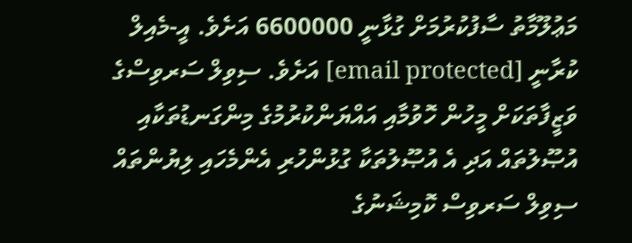މަޢުލޫމާތު ސާފުކުރުމަށް ގުޅާނީ 6600000 އަށެވެ. އީ-މެއިލް ކުރާނީ [email protected] އަށެވެ. ސިވިލް ސަރވިސްގެ ވަޒީފާތަކަށް މީހުން ހޮވުމާއި އައްޔަންކުރުމުގެ މިންގަނޑުތަކާއި އުޞޫލުތައް އަދި އެ އުޞޫލުތަކާ ގުޅުންހުރި އެންމެހައި ލިޔުންތައް ސިވިލް ސަރވިސް ކޮމިޝަނުގެ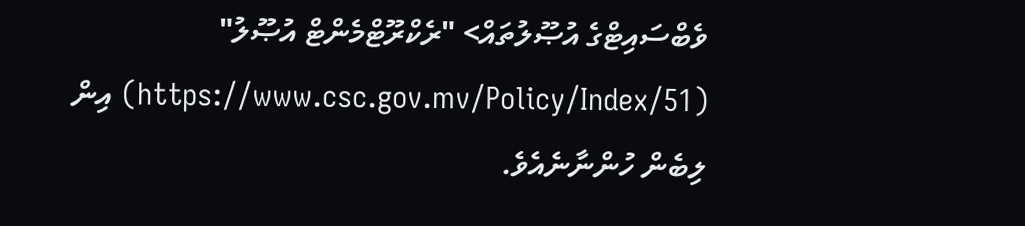ވެބްސައިޓްގެ އުޞޫލުތައް> "ރެކްރޫޓްމެންޓް އުޞޫލު" (https://www.csc.gov.mv/Policy/Index/51) އިން ލިބެން ހުންނާނެއެވެ.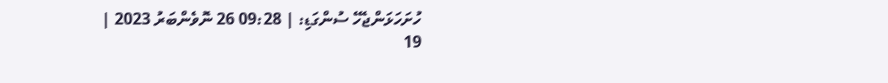ހުށަހަޅަންޖެހޭ ސުންގަޑި: | 09:28 26 ނޮވެންބަރު 2023 |
19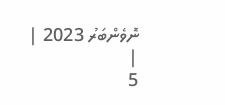ނޮވެންބަރު 2023 | |
5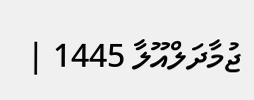ޖުމާދަލްއޫލާ 1445 |